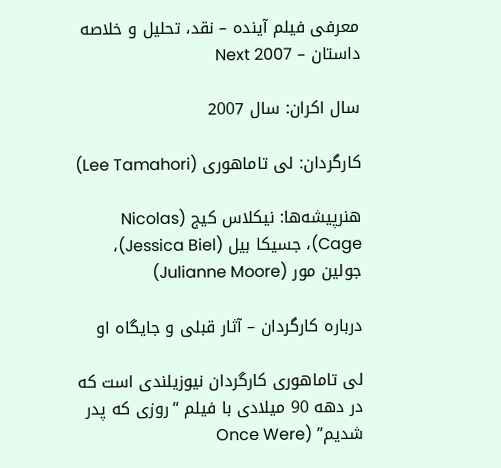معرفی فیلم آینده – نقد، تحلیل و خلاصه داستان – Next 2007

سال اکران: سال 2007

کارگردان: لی تاماهوری (Lee Tamahori)

هنرپیشه‌ها: نیکلاس کیج (Nicolas Cage)، جسیکا بیل (Jessica Biel)، جولین مور (Julianne Moore)

درباره کارگردان – آثار قبلی و جایگاه او

لی تاماهوری کارگردان نیوزیلندی است که در دهه 90 میلادی با فیلم “روزی که پدر شدیم” (Once Were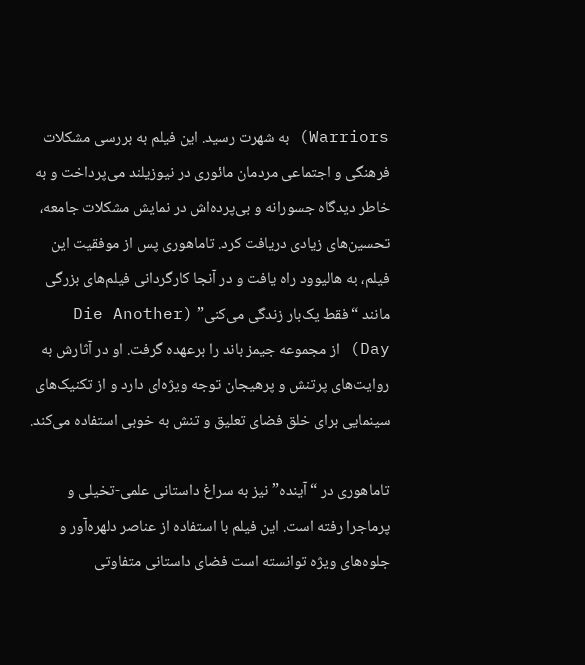Warriors) به شهرت رسید. این فیلم به بررسی مشکلات فرهنگی و اجتماعی مردمان مائوری در نیوزیلند می‌پرداخت و به خاطر دیدگاه جسورانه و بی‌پرده‌اش در نمایش مشکلات جامعه، تحسین‌های زیادی دریافت کرد. تاماهوری پس از موفقیت این فیلم، به هالیوود راه یافت و در آنجا کارگردانی فیلم‌های بزرگی مانند “فقط یک‌بار زندگی می‌کنی” (Die Another Day) از مجموعه جیمز باند را برعهده گرفت. او در آثارش به روایت‌های پرتنش و پرهیجان توجه ویژه‌ای دارد و از تکنیک‌های سینمایی برای خلق فضای تعلیق و تنش به خوبی استفاده می‌کند.

تاماهوری در “آینده” نیز به سراغ داستانی علمی-تخیلی و پرماجرا رفته است. این فیلم با استفاده از عناصر دلهره‌آور و جلوه‌های ویژه توانسته است فضای داستانی متفاوتی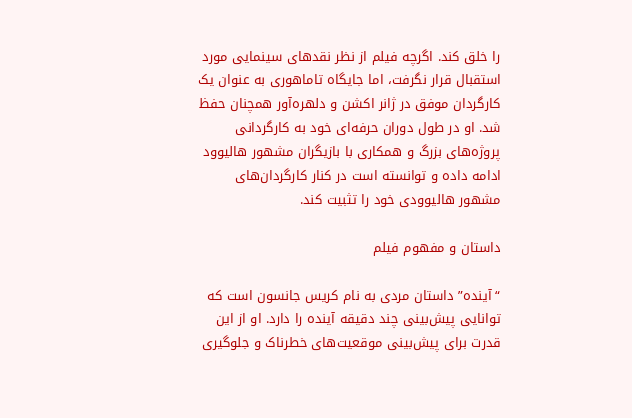را خلق کند. اگرچه فیلم از نظر نقدهای سینمایی مورد استقبال قرار نگرفت، اما جایگاه تاماهوری به عنوان یک کارگردان موفق در ژانر اکشن و دلهره‌آور همچنان حفظ شد. او در طول دوران حرفه‌ای خود به کارگردانی پروژه‌های بزرگ و همکاری با بازیگران مشهور هالیوود ادامه داده و توانسته است در کنار کارگردان‌های مشهور هالیوودی خود را تثبیت کند.

داستان و مفهوم فیلم

“آینده” داستان مردی به نام کریس جانسون است که توانایی پیش‌بینی چند دقیقه آینده را دارد. او از این قدرت برای پیش‌بینی موقعیت‌های خطرناک و جلوگیری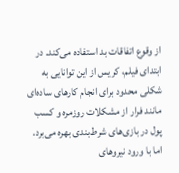از وقوع اتفاقات بد استفاده می‌کند. در ابتدای فیلم، کریس از این توانایی به شکلی محدود برای انجام کارهای ساده‌ای مانند فرار از مشکلات روزمره و کسب پول در بازی‌های شرط‌بندی بهره می‌برد. اما با ورود نیروهای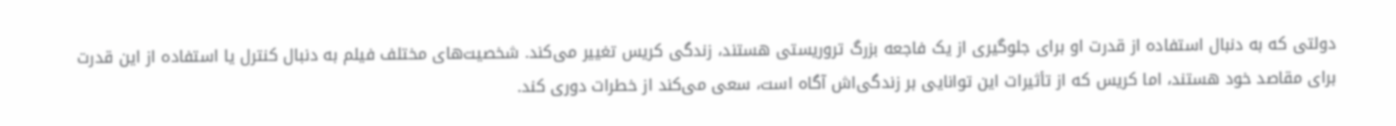دولتی که به دنبال استفاده از قدرت او برای جلوگیری از یک فاجعه بزرگ تروریستی هستند، زندگی کریس تغییر می‌کند. شخصیت‌های مختلف فیلم به دنبال کنترل یا استفاده از این قدرت برای مقاصد خود هستند، اما کریس که از تأثیرات این توانایی بر زندگی‌اش آگاه است، سعی می‌کند از خطرات دوری کند.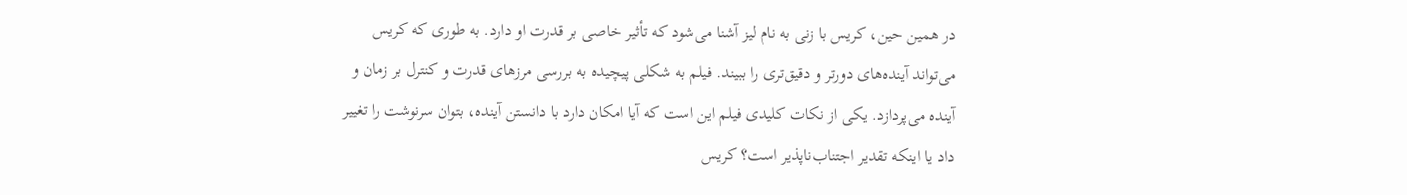در همین حین، کریس با زنی به نام لیز آشنا می‌شود که تأثیر خاصی بر قدرت او دارد. به طوری که کریس می‌تواند آینده‌های دورتر و دقیق‌تری را ببیند. فیلم به شکلی پیچیده به بررسی مرزهای قدرت و کنترل بر زمان و آینده می‌پردازد. یکی از نکات کلیدی فیلم این است که آیا امکان دارد با دانستن آینده، بتوان سرنوشت را تغییر داد یا اینکه تقدیر اجتناب‌ناپذیر است؟ کریس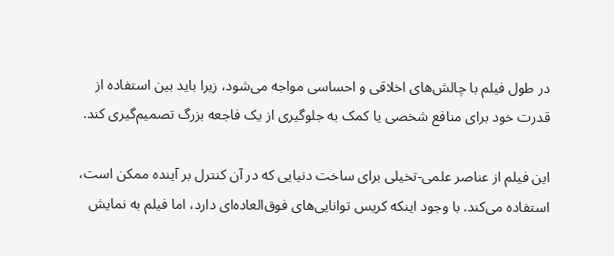در طول فیلم با چالش‌های اخلاقی و احساسی مواجه می‌شود، زیرا باید بین استفاده از قدرت خود برای منافع شخصی یا کمک به جلوگیری از یک فاجعه بزرگ تصمیم‌گیری کند.

این فیلم از عناصر علمی-تخیلی برای ساخت دنیایی که در آن کنترل بر آینده ممکن است، استفاده می‌کند. با وجود اینکه کریس توانایی‌های فوق‌العاده‌ای دارد، اما فیلم به نمایش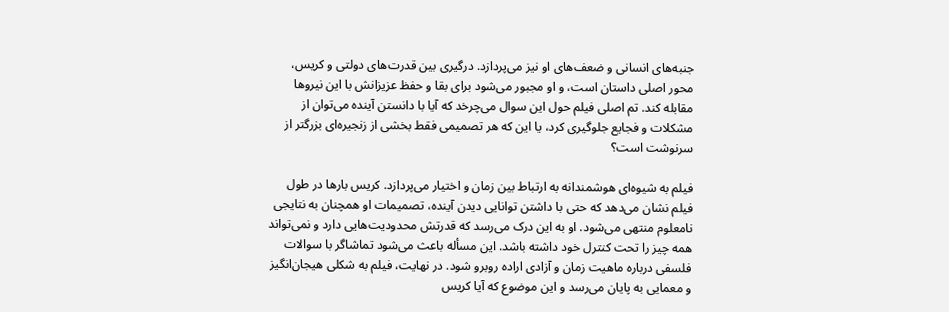جنبه‌های انسانی و ضعف‌های او نیز می‌پردازد. درگیری بین قدرت‌های دولتی و کریس، محور اصلی داستان است، و او مجبور می‌شود برای بقا و حفظ عزیزانش با این نیروها مقابله کند. تم اصلی فیلم حول این سوال می‌چرخد که آیا با دانستن آینده می‌توان از مشکلات و فجایع جلوگیری کرد، یا این که هر تصمیمی فقط بخشی از زنجیره‌ای بزرگتر از سرنوشت است؟

فیلم به شیوه‌ای هوشمندانه به ارتباط بین زمان و اختیار می‌پردازد. کریس بارها در طول فیلم نشان می‌دهد که حتی با داشتن توانایی دیدن آینده، تصمیمات او همچنان به نتایجی نامعلوم منتهی می‌شود. او به این درک می‌رسد که قدرتش محدودیت‌هایی دارد و نمی‌تواند همه چیز را تحت کنترل خود داشته باشد. این مسأله باعث می‌شود تماشاگر با سوالات فلسفی درباره ماهیت زمان و آزادی اراده روبرو شود. در نهایت، فیلم به شکلی هیجان‌انگیز و معمایی به پایان می‌رسد و این موضوع که آیا کریس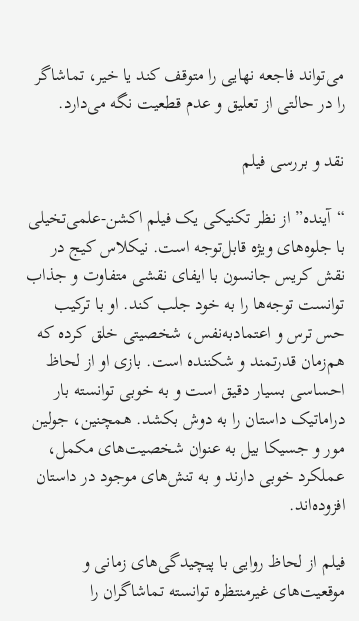می‌تواند فاجعه نهایی را متوقف کند یا خیر، تماشاگر را در حالتی از تعلیق و عدم قطعیت نگه می‌دارد.

نقد و بررسی فیلم

“آینده” از نظر تکنیکی یک فیلم اکشن-علمی‌تخیلی با جلوه‌های ویژه قابل‌توجه است. نیکلاس کیج در نقش کریس جانسون با ایفای نقشی متفاوت و جذاب توانست توجه‌ها را به خود جلب کند. او با ترکیب حس ترس و اعتمادبه‌نفس، شخصیتی خلق کرده که هم‌زمان قدرتمند و شکننده است. بازی او از لحاظ احساسی بسیار دقیق است و به خوبی توانسته بار دراماتیک داستان را به دوش بکشد. همچنین، جولین مور و جسیکا بیل به عنوان شخصیت‌های مکمل، عملکرد خوبی دارند و به تنش‌های موجود در داستان افزوده‌اند.

فیلم از لحاظ روایی با پیچیدگی‌های زمانی و موقعیت‌های غیرمنتظره توانسته تماشاگران را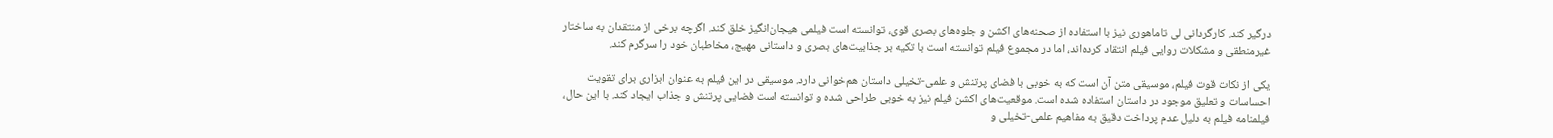درگیر کند. کارگردانی لی تاماهوری نیز با استفاده از صحنه‌های اکشن و جلوه‌های بصری قوی، توانسته است فیلمی هیجان‌انگیز خلق کند. اگرچه برخی از منتقدان به ساختار غیرمنطقی و مشکلات روایی فیلم انتقاد کرده‌اند، اما در مجموع فیلم توانسته است با تکیه بر جذابیت‌های بصری و داستانی مهیج، مخاطبان خود را سرگرم کند.

یکی از نکات قوت فیلم، موسیقی متن آن است که به خوبی با فضای پرتنش و علمی-تخیلی داستان هم‌خوانی دارد. موسیقی در این فیلم به عنوان ابزاری برای تقویت احساسات و تعلیق موجود در داستان استفاده شده است. موقعیت‌های اکشن فیلم نیز به خوبی طراحی شده و توانسته است فضایی پرتنش و جذاب ایجاد کند. با این حال، فیلمنامه فیلم به دلیل عدم پرداخت دقیق به مفاهیم علمی-تخیلی و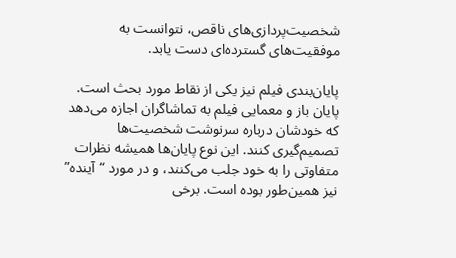شخصیت‌پردازی‌های ناقص، نتوانست به موفقیت‌های گسترده‌ای دست یابد.

پایان‌بندی فیلم نیز یکی از نقاط مورد بحث است. پایان باز و معمایی فیلم به تماشاگران اجازه می‌دهد که خودشان درباره سرنوشت شخصیت‌ها تصمیم‌گیری کنند. این نوع پایان‌ها همیشه نظرات متفاوتی را به خود جلب می‌کنند، و در مورد “آینده” نیز همین‌طور بوده است. برخی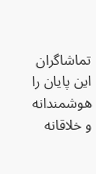تماشاگران این پایان را هوشمندانه و خلاقانه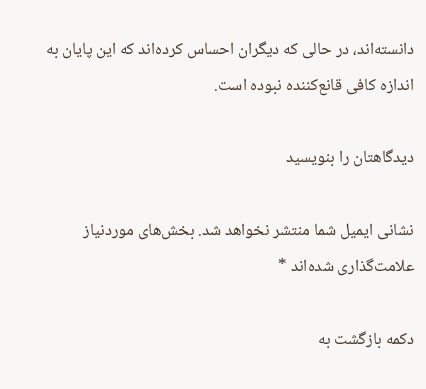دانسته‌اند، در حالی که دیگران احساس کرده‌اند که این پایان به اندازه کافی قانع‌کننده نبوده است.

دیدگاهتان را بنویسید

نشانی ایمیل شما منتشر نخواهد شد. بخش‌های موردنیاز علامت‌گذاری شده‌اند *

دکمه بازگشت به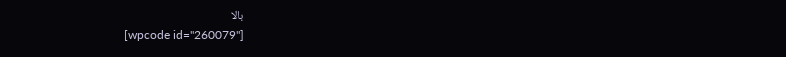بالا
[wpcode id="260079"]